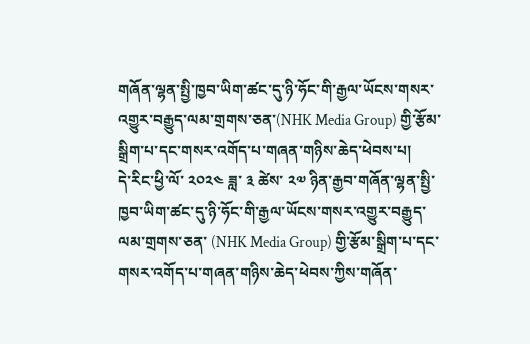གཞོན་ལྷན་སྤྱི་ཁྱབ་ཡིག་ཚང་དུ་ཉི་ཧོང་གི་རྒྱལ་ཡོངས་གསར་འགྱུར་བརྒྱུད་ལམ་གྲགས་ཅན་(NHK Media Group) གྱི་རྩོམ་སྒྲིག་པ་དང་གསར་འགོད་པ་གཞན་གཉིས་ཆེད་ཕེབས་པ།
དེ་རིང་ཕྱི་ལོ་ ༢༠༢༤ ཟླ་ ༣ ཚེས་ ༢༧ ཉིན་རྒྱབ་གཞོན་ལྷན་སྤྱི་ཁྱབ་ཡིག་ཚང་དུ་ཉི་ཧོང་གི་རྒྱལ་ཡོངས་གསར་འགྱུར་བརྒྱུད་ལམ་གྲགས་ཅན་ (NHK Media Group) གྱི་རྩོམ་སྒྲིག་པ་དང་གསར་འགོད་པ་གཞན་གཉིས་ཆེད་ཕེབས་ཀྱིས་གཞོན་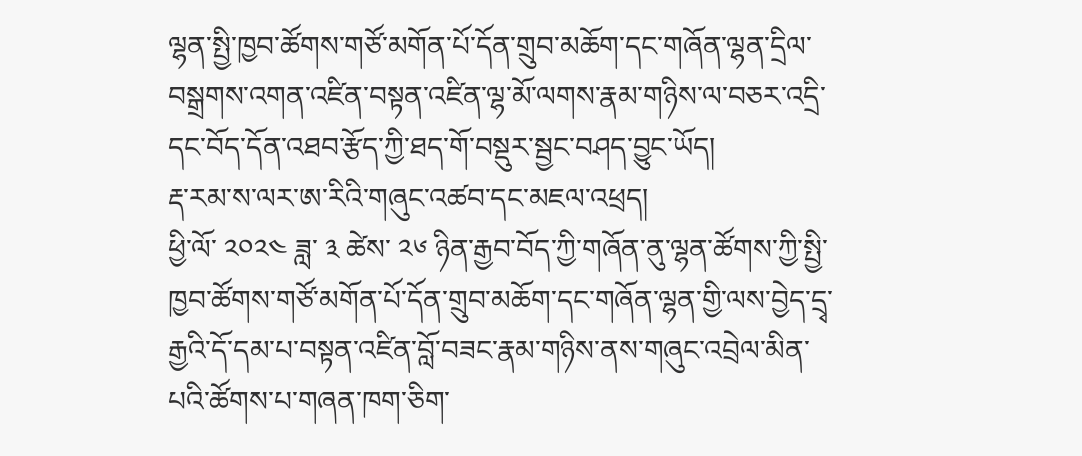ལྷན་སྤྱི་ཁྱབ་ཚོགས་གཙོ་མགོན་པོ་དོན་གྲུབ་མཆོག་དང་གཞོན་ལྷན་དྲིལ་བསྒྲགས་འགན་འཛིན་བསྟན་འཛིན་ལྷ་མོ་ལགས་རྣམ་གཉིས་ལ་བཅར་འདྲི་དང་བོད་དོན་འཐབ་རྩོད་ཀྱི་ཐད་གོ་བསྡུར་སྦྱང་བཤད་བྱུང་ཡོད།
རྡ་རམ་ས་ལར་ཨ་རིའི་གཞུང་འཚབ་དང་མཇལ་འཕྲད།
ཕྱི་ལོ་ ༢༠༢༤ ཟླ་ ༣ ཚེས་ ༢༦ ཉིན་རྒྱབ་བོད་ཀྱི་གཞོན་ནུ་ལྷན་ཚོགས་ཀྱི་སྤྱི་ཁྱབ་ཚོགས་གཙོ་མགོན་པོ་དོན་གྲུབ་མཆོག་དང་གཞོན་ལྷན་གྱི་ལས་བྱེད་དྲྭ་རྒྱའི་དོ་དམ་པ་བསྟན་འཛིན་བློ་བཟང་རྣམ་གཉིས་ནས་གཞུང་འབྲེལ་མིན་པའི་ཚོགས་པ་གཞན་ཁག་ཅིག་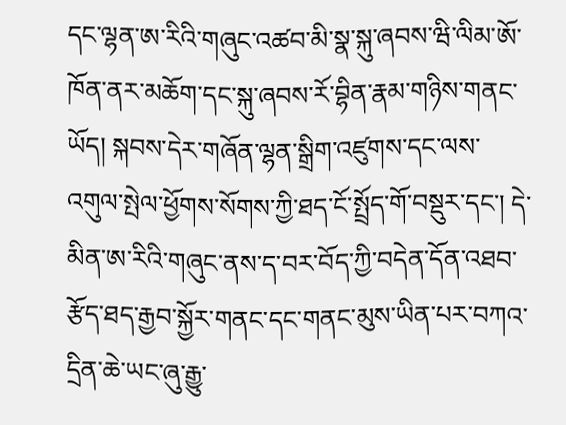དང་ལྷན་ཨ་རིའི་གཞུང་འཚབ་མི་སྣ་སྐུ་ཞབས་ཝི་ལིམ་ཨོ་ཁོན་ནར་མཆོག་དང་སྐུ་ཞབས་རོ་བྷིན་རྣམ་གཉིས་གནང་ཡོད། སྐབས་དེར་གཞོན་ལྷན་སྒྲིག་འཛུགས་དང་ལས་འགུལ་སྤེལ་ཕྱོགས་སོགས་ཀྱི་ཐད་ངོ་སྤྲོད་གོ་བསྡུར་དང་། དེ་མིན་ཨ་རིའི་གཞུང་ནས་ད་བར་བོད་ཀྱི་བདེན་དོན་འཐབ་རྩོད་ཐད་རྒྱབ་སྐྱོར་གནང་དང་གནང་མུས་ཡིན་པར་བཀའ་དྲིན་ཆེ་ཡང་ཞུ་རྒྱུ་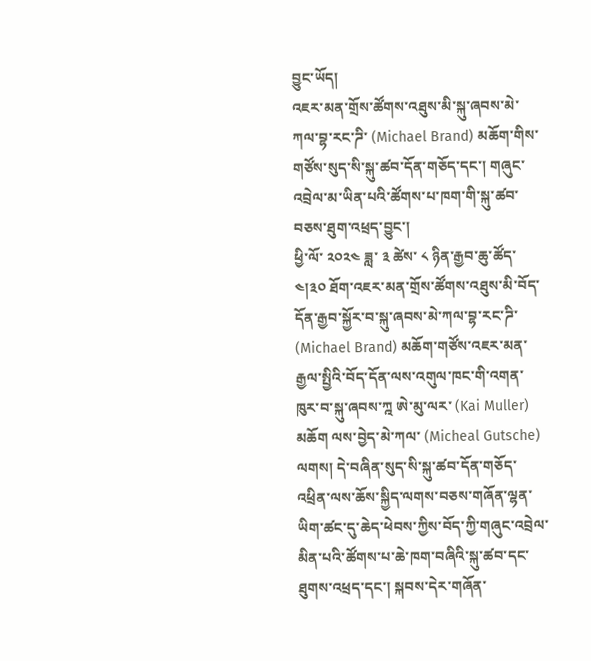བྱུང་ཡོད།
འཇར་མན་གྲོས་ཚོགས་འཐུས་མི་སྐུ་ཞབས་མེ་ཀལ་བྷ་རང་ཌི་ (Michael Brand) མཆོག་གིས་གཙོས་སུད་སི་སྐུ་ཚབ་དོན་གཅོད་དང་། གཞུང་འབྲེལ་མ་ཡིན་པའི་ཚོགས་པ་ཁག་གི་སྐུ་ཚབ་བཅས་ཐུག་འཕྲད་བྱུང་།
ཕྱི་ལོ་ ༢༠༢༤ ཟླ་ ༣ ཚེས་ ༨ ཉིན་རྒྱབ་ཆུ་ཚོད་ ༤།༣༠ ཐོག་འཇར་མན་གྲོས་ཚོགས་འཐུས་མི་བོད་དོན་རྒྱབ་སྐྱོར་བ་སྐུ་ཞབས་མེ་ཀལ་བྷ་རང་ཌི་ (Michael Brand) མཆོག་གཙོས་འཇར་མན་རྒྱལ་སྤྱིའི་བོད་དོན་ལས་འགུལ་ཁང་གི་འགན་ཁུར་བ་སྐུ་ཞབས་ཀྰ ཨེ་མུ་ལར་ (Kai Muller) མཆོག ལས་བྱེད་མེ་ཀལ་ (Micheal Gutsche) ལགས། དེ་བཞིན་སུད་སི་སྐུ་ཚབ་དོན་གཅོད་འཕྲིན་ལས་ཆོས་སྐྱིད་ལགས་བཅས་གཞོན་ལྷན་ཡིག་ཚང་དུ་ཆེད་ཕེབས་ཀྱིས་བོད་ཀྱི་གཞུང་འབྲེལ་མིན་པའི་ཚོགས་པ་ཆེ་ཁག་བཞིའི་སྐུ་ཚབ་དང་ཐུགས་འཕྲད་དང་། སྐབས་དེར་གཞོན་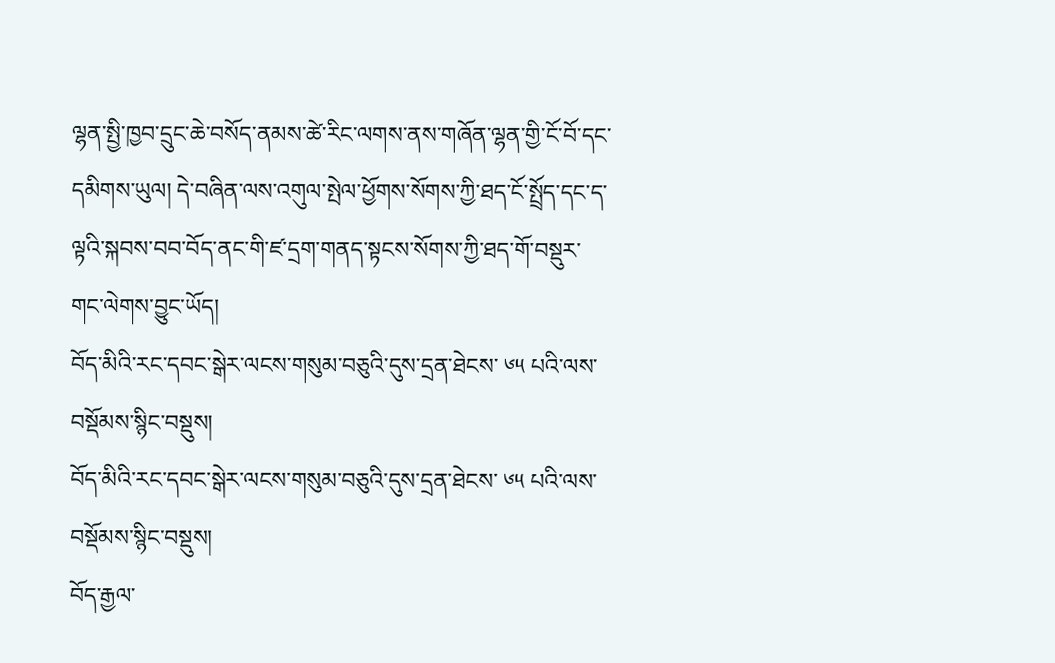ལྷན་སྤྱི་ཁྱབ་དྲུང་ཆེ་བསོད་ནམས་ཚེ་རིང་ལགས་ནས་གཞོན་ལྷན་གྱི་ངོ་བོ་དང་དམིགས་ཡུལ། དེ་བཞིན་ལས་འགུལ་སྤེལ་ཕྱོགས་སོགས་ཀྱི་ཐད་ངོ་སྤྲོད་དང་ད་ལྟའི་སྐབས་བབ་བོད་ནང་གི་ཛ་དྲག་གནད་སྟངས་སོགས་ཀྱི་ཐད་གོ་བསྡུར་གང་ལེགས་བྱུང་ཡོད།
བོད་མིའི་རང་དབང་སྒེར་ལངས་གསུམ་བཅུའི་དུས་དྲན་ཐེངས་ ༦༥ པའི་ལས་བསྡོམས་སྙིང་བསྡུས།
བོད་མིའི་རང་དབང་སྒེར་ལངས་གསུམ་བཅུའི་དུས་དྲན་ཐེངས་ ༦༥ པའི་ལས་བསྡོམས་སྙིང་བསྡུས།
བོད་རྒྱལ་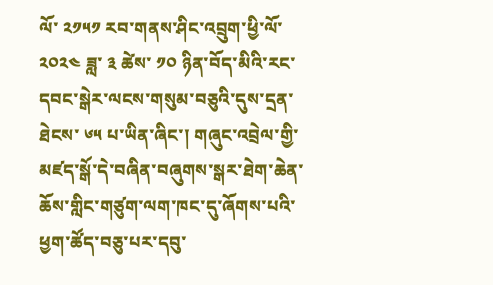ལོ་ ༢༡༥༡ རབ་གནས་ཤིང་འབྲུག་ཕྱི་ལོ་ ༢༠༢༤ ཟླ་ ༣ ཚེས་ ༡༠ ཉིན་བོད་མིའི་རང་དབང་སྒེར་ལངས་གསུམ་བཅུའི་དུས་དྲན་ཐེངས་ ༦༥ པ་ཡིན་ཞིང་། གཞུང་འབྲེལ་གྱི་མཛད་སྒོ་དེ་བཞིན་བཞུགས་སྒར་ཐེག་ཆེན་ཆོས་གླིང་གཙུག་ལག་ཁང་དུ་ཞོགས་པའི་ཕྱག་ཚོད་བཅུ་པར་དབུ་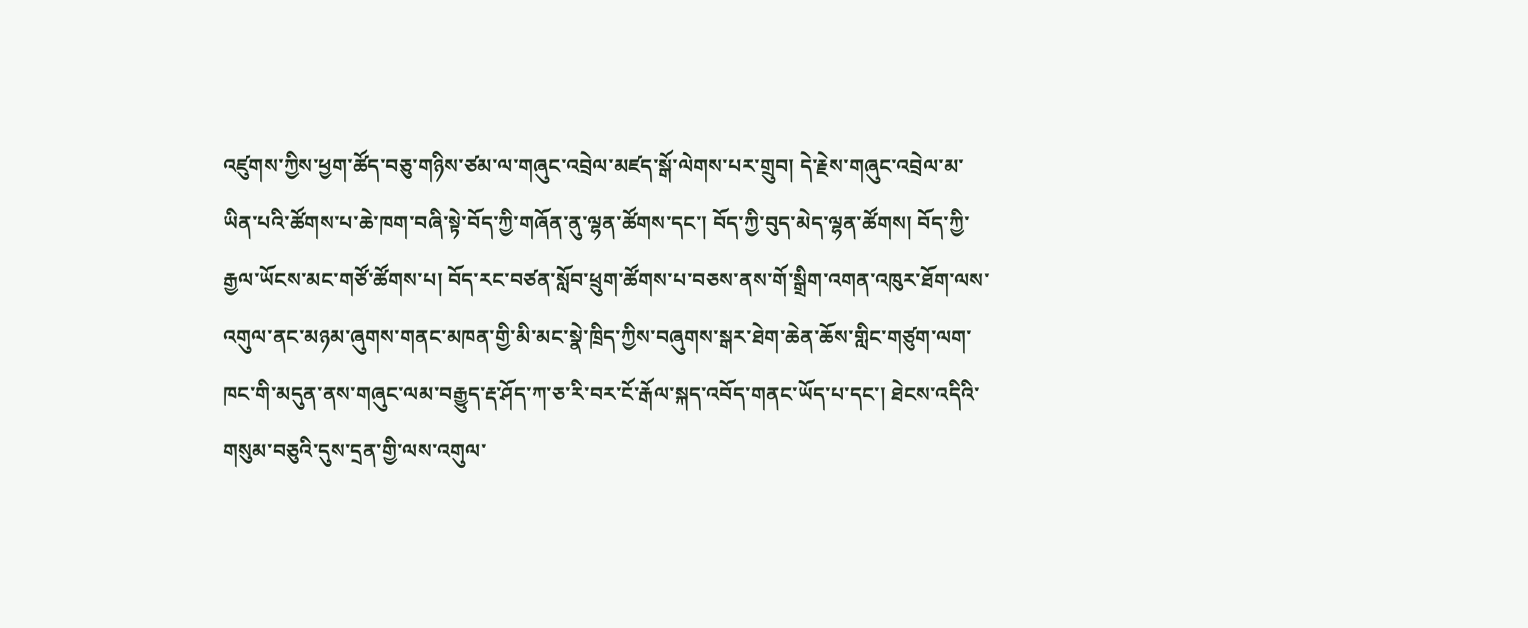འཛུགས་ཀྱིས་ཕྱག་ཚོད་བཅུ་གཉིས་ཙམ་ལ་གཞུང་འབྲེལ་མཛད་སྒོ་ལེགས་པར་གྲུབ། དེ་རྗེས་གཞུང་འབྲེལ་མ་ཡིན་པའི་ཚོགས་པ་ཆེ་ཁག་བཞི་སྟེ་བོད་ཀྱི་གཞོན་ནུ་ལྷན་ཚོགས་དང་། བོད་ཀྱི་བུད་མེད་ལྷན་ཚོགས། བོད་ཀྱི་རྒྱལ་ཡོངས་མང་གཙོ་ཚོགས་པ། བོད་རང་བཙན་སློབ་ཕྲུག་ཚོགས་པ་བཅས་ནས་གོ་སྒྲིག་འགན་འཁུར་ཐོག་ལས་འགུལ་ནང་མཉམ་ཞུགས་གནང་མཁན་གྱི་མི་མང་སྣེ་ཁྲིད་ཀྱིས་བཞུགས་སྒར་ཐེག་ཆེན་ཆོས་གླིང་གཙུག་ལག་ཁང་གི་མདུན་ནས་གཞུང་ལམ་བརྒྱུད་རྡ་ཤོད་ཀ་ཅ་རི་བར་ངོ་རྒོལ་སྐད་འབོད་གནང་ཡོད་པ་དང་། ཐེངས་འདིའི་གསུམ་བཅུའི་དུས་དྲན་གྱི་ལས་འགུལ་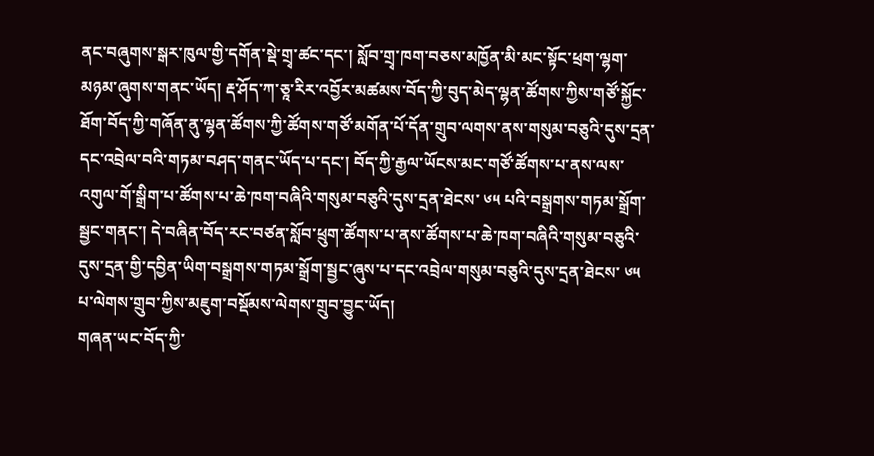ནང་བཞུགས་སྒར་ཁུལ་གྱི་དགོན་སྡེ་གྲྭ་ཚང་དང་། སློབ་གྲྭ་ཁག་བཅས་མཁྱོན་མི་མང་སྟོང་ཕྲག་ལྷག་མཉམ་ཞུགས་གནང་ཡོད། རྡ་ཤོད་ཀ་ཅཱ་རིར་འབྱོར་མཚམས་བོད་ཀྱི་བུད་མེད་ལྷན་ཚོགས་ཀྱིས་གཙོ་སྐྱོང་ཐོག་བོད་ཀྱི་གཞོན་ནུ་ལྷན་ཚོགས་ཀྱི་ཚོགས་གཙོ་མགོན་པོ་དོན་གྲུབ་ལགས་ནས་གསུམ་བཅུའི་དུས་དྲན་དང་འབྲེལ་བའི་གཏམ་བཤད་གནང་ཡོད་པ་དང་། བོད་ཀྱི་རྒྱལ་ཡོངས་མང་གཙོ་ཚོགས་པ་ནས་ལས་འགུལ་གོ་སྒྲིག་པ་ཚོགས་པ་ཆེ་ཁག་བཞིའི་གསུམ་བཅུའི་དུས་དྲན་ཐེངས་ ༦༥ པའི་བསྒྲགས་གཏམ་སྒྲོག་སྦྱང་གནང་། དེ་བཞིན་བོད་རང་བཙན་སློབ་ཕྲུག་ཚོགས་པ་ནས་ཚོགས་པ་ཆེ་ཁག་བཞིའི་གསུམ་བཅུའི་དུས་དྲན་གྱི་དབྱིན་ཡིག་བསྒྲགས་གཏམ་སྒྲོག་སྦྱང་ཞུས་པ་དང་འབྲེལ་གསུམ་བཅུའི་དུས་དྲན་ཐེངས་ ༦༥ པ་ལེགས་གྲུབ་ཀྱིས་མཇུག་བསྡོམས་ལེགས་གྲུབ་བྱུང་ཡོད།
གཞན་ཡང་བོད་ཀྱི་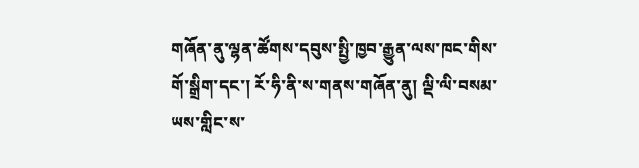གཞོན་ནུ་ལྷན་ཚོགས་དབུས་སྤྱི་ཁྱབ་རྒྱུན་ལས་ཁང་གིས་གོ་སྒྲིག་དང་། རོ་ཧི་ནི་ས་གནས་གཞོན་ནུ། ལྡི་ལི་བསམ་ཡས་གླིང་ས་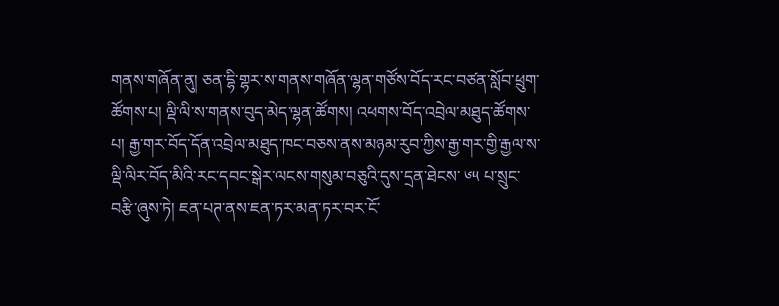གནས་གཞོན་ནུ། ཅན་དྷི་གྷར་ས་གནས་གཞོན་ལྷན་གཙོས་བོད་རང་བཙན་སློབ་ཕྲུག་ཚོགས་པ། ལྡི་ལི་ས་གནས་བུད་མེད་ལྷན་ཚོགས། འཕགས་བོད་འབྲེལ་མཐུད་ཚོགས་པ། རྒྱ་གར་བོད་དོན་འབྲེལ་མཐུད་ཁང་བཅས་ནས་མཉམ་རུབ་ཀྱིས་རྒྱ་གར་གྱི་རྒྱལ་ས་ལྡི་ལིར་བོད་མིའི་རང་དབང་སྒེར་ལངས་གསུམ་བཅུའི་དུས་དྲན་ཐེངས་ ༦༥ པ་སྲུང་བརྩི་ཞུས་ཏེ། ཇན་པཊ་ནས་ཇན་ཏར་མན་ཏར་བར་ངོ་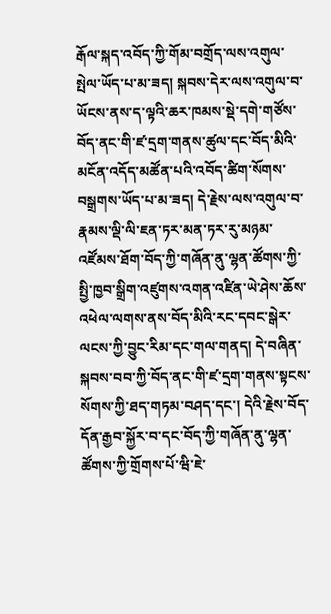རྒོལ་སྐད་འབོད་ཀྱི་གོམ་བགྲོད་ལས་འགུལ་སྤེལ་ཡོད་པ་མ་ཟད། སྐབས་དེར་ལས་འགུལ་བ་ཡོངས་ནས་ད་ལྟའི་ཆར་ཁམས་སྡེ་དགེ་གཙོས་བོད་ནང་གི་ཛ་དྲག་གནས་ཚུལ་དང་བོད་མིའི་མངོན་འདོད་མཚོན་པའི་འབོད་ཚིག་སོགས་བསྒྲགས་ཡོད་པ་མ་ཟད། དེ་རྗེས་ལས་འགུལ་བ་རྣམས་ལྡི་ལི་ཇན་ཏར་མན་ཏར་རུ་མཉམ་འཛོམས་ཐོག་བོད་ཀྱི་གཞོན་ནུ་ལྷན་ཚོགས་ཀྱི་སྤྱི་ཁྱབ་སྒྲིག་འཛུགས་འགན་འཛིན་ཡེ་ཤེས་ཆོས་འཕེལ་ལགས་ནས་བོད་མིའི་རང་དབང་སྒེར་ལངས་ཀྱི་བྱུང་རིམ་དང་གལ་གནད། དེ་བཞིན་སྐབས་བབ་ཀྱི་བོད་ནང་གི་ཛ་དྲག་གནས་སྟངས་སོགས་ཀྱི་ཐད་གཏམ་བཤད་དང་། དེའི་རྗེས་བོད་དོན་རྒྱབ་སྐྱོར་བ་དང་བོད་ཀྱི་གཞོན་ནུ་ལྷན་ཚོགས་ཀྱི་གྲོགས་པོ་ཝི་ཇེ་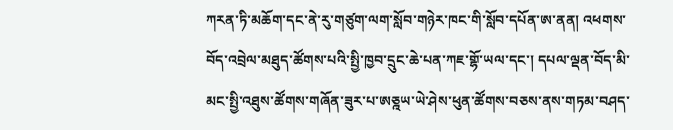ཀརན་ཏི་མཆོག་དང་ནེ་རུ་གཙུག་ལག་སློབ་གཉེར་ཁང་གི་སློབ་དཔོན་ཨ་ནན། འཕགས་བོད་འབྲེལ་མཐུད་ཚོགས་པའི་སྤྱི་ཁྱབ་དྲུང་ཆེ་པན་ཀཇ་གྷོ་ཡལ་དང་། དཔལ་ལྡན་བོད་མི་མང་སྤྱི་འཐུས་ཚོགས་གཞོན་ཟུར་པ་ཨཅྰཡ་ཡེ་ཤེས་ཕུན་ཚོགས་བཅས་ནས་གཏམ་བཤད་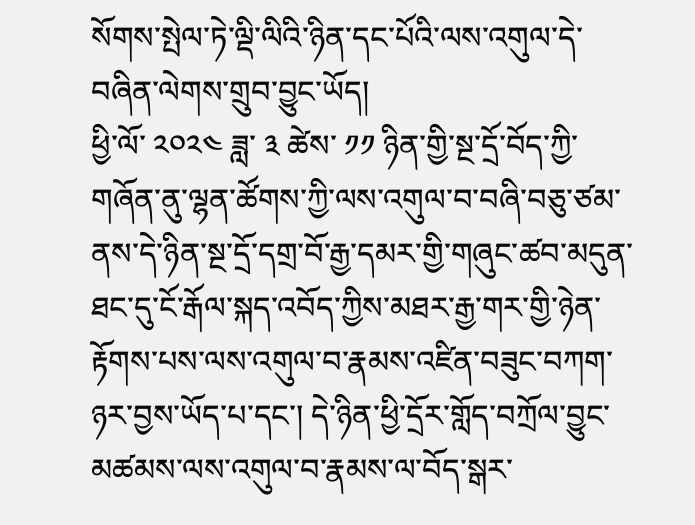སོགས་སྤེལ་ཏེ་ལྡི་ལིའི་ཉིན་དང་པོའི་ལས་འགུལ་དེ་བཞིན་ལེགས་གྲུབ་བྱུང་ཡོད།
ཕྱི་ལོ་ ༢༠༢༤ ཟླ་ ༣ ཚེས་ ༡༡ ཉིན་གྱི་སྔ་དྲོ་བོད་ཀྱི་གཞོན་ནུ་ལྷན་ཚོགས་ཀྱི་ལས་འགུལ་བ་བཞི་བཅུ་ཙམ་ནས་དེ་ཉིན་སྔ་དྲོ་དགྲ་བོ་རྒྱ་དམར་གྱི་གཞུང་ཚབ་མདུན་ཐང་དུ་ངོ་རྒོལ་སྐད་འབོད་ཀྱིས་མཐར་རྒྱ་གར་གྱི་ཉེན་རྟོགས་པས་ལས་འགུལ་བ་རྣམས་འཛིན་བཟུང་བཀག་ཉར་བྱས་ཡོད་པ་དང་། དེ་ཉིན་ཕྱི་དྲོར་གློད་བཀྲོལ་བྱུང་མཚམས་ལས་འགུལ་བ་རྣམས་ལ་བོད་སྒར་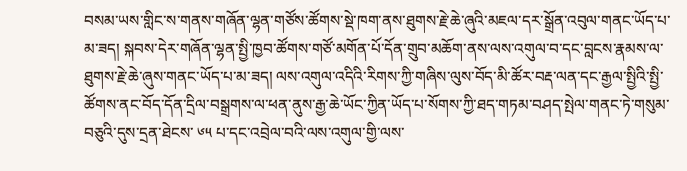བསམ་ཡས་གླིང་ས་གནས་གཞོན་ལྷན་གཙོས་ཚོགས་སྡེ་ཁག་ནས་ཐུགས་རྗེ་ཆེ་ཞུའི་མཇལ་དར་སྒྲོན་འབུལ་གནང་ཡོད་པ་མ་ཟད། སྐབས་དེར་གཞོན་ལྷན་སྤྱི་ཁྱབ་ཚོགས་གཙོ་མགོན་པོ་དོན་གྲུབ་མཆོག་ནས་ལས་འགུལ་བ་དང་བླངས་རྣམས་ལ་ཐུགས་རྗེ་ཆེ་ཞུས་གནང་ཡོད་པ་མ་ཟད། ལས་འགུལ་འདིའི་རིགས་ཀྱི་གཞིས་ལུས་བོད་མི་ཚོར་བརྡ་ལན་དང་རྒྱལ་སྤྱིའི་སྤྱི་ཚོགས་ནང་བོད་དོན་དྲིལ་བསྒྲགས་ལ་ཕན་ནུས་རྒྱ་ཆེ་ཡོང་ཀྱིན་ཡོད་པ་སོགས་ཀྱི་ཐད་གཏམ་བཤད་སྤེལ་གནང་ཏེ་གསུམ་བཅུའི་དུས་དྲན་ཐེངས་ ༦༥ པ་དང་འབྲེལ་བའི་ལས་འགུལ་གྱི་ལས་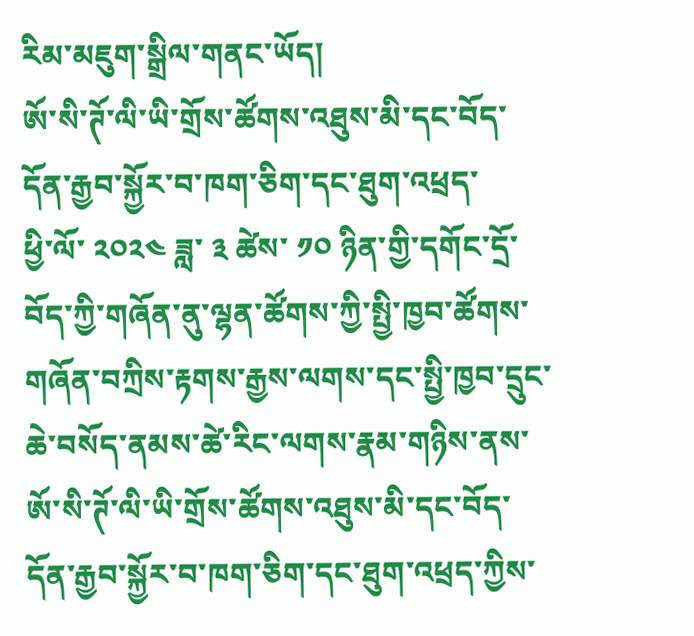རིམ་མཇུག་སྒྲིལ་གནང་ཡོད།
ཨོ་སི་ཊོ་ལི་ཡི་གྲོས་ཚོགས་འཐུས་མི་དང་བོད་དོན་རྒྱབ་སྐྱོར་བ་ཁག་ཅིག་དང་ཐུག་འཕྲད་
ཕྱི་ལོ་ ༢༠༢༤ ཟླ་ ༣ ཚེས་ ༡༠ ཉིན་གྱི་དགོང་དྲོ་བོད་ཀྱི་གཞོན་ནུ་ལྷན་ཚོགས་ཀྱི་སྤྱི་ཁྱབ་ཚོགས་གཞོན་བཀྲིས་རྟགས་རྒྱས་ལགས་དང་སྤྱི་ཁྱབ་དྲུང་ཆེ་བསོད་ནམས་ཚེ་རིང་ལགས་རྣམ་གཉིས་ནས་ཨོ་སི་ཊོ་ལི་ཡི་གྲོས་ཚོགས་འཐུས་མི་དང་བོད་དོན་རྒྱབ་སྐྱོར་བ་ཁག་ཅིག་དང་ཐུག་འཕྲད་ཀྱིས་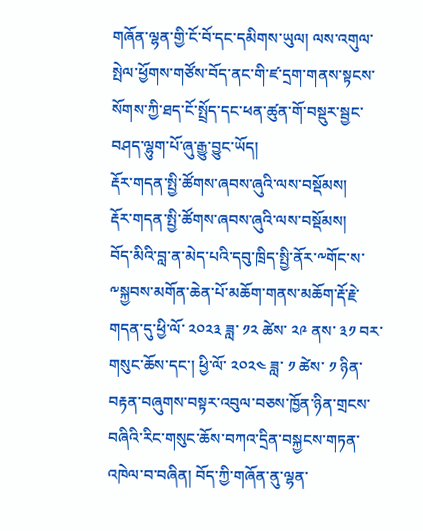གཞོན་ལྷན་གྱི་ངོ་བོ་དང་དམིགས་ཡུལ། ལས་འགུལ་སྤེལ་ཕྱོགས་གཙོས་བོད་ནང་གི་ཛ་དྲག་གནས་སྟངས་སོགས་ཀྱི་ཐད་ངོ་སྤྲོད་དང་ཕན་ཚུན་གོ་བསྡུར་སྦྱང་བཤད་ལྷུག་པོ་ཞུ་རྒྱུ་བྱུང་ཡོད།
རྡོར་གདན་སྤྱི་ཚོགས་ཞབས་ཞུའི་ལས་བསྡོམས།
རྡོར་གདན་སྤྱི་ཚོགས་ཞབས་ཞུའི་ལས་བསྡོམས།
བོད་མིའི་བླ་ན་མེད་པའི་དབུ་ཁྲིད་སྤྱི་ནོར་༸གོང་ས་༸སྐྱབས་མགོན་ཆེན་པོ་མཆོག་གནས་མཆོག་རྡོ་རྗེ་གདན་དུ་ཕྱི་ལོ་ ༢༠༢༣ ཟླ་ ༡༢ ཚེས་ ༢༩ ནས་ ༣༡ བར་གསུང་ཆོས་དང་། ཕྱི་ལོ་ ༢༠༢༤ ཟླ་ ༡ ཚེས་ ༡ ཉིན་བརྟན་བཞུགས་བསྟར་འབུལ་བཅས་ཁྱོན་ཉིན་གྲངས་བཞིའི་རིང་གསུང་ཆོས་བཀའ་དྲིན་བསྐྱངས་གཏན་འཁེལ་བ་བཞིན། བོད་ཀྱི་གཞོན་ནུ་ལྷན་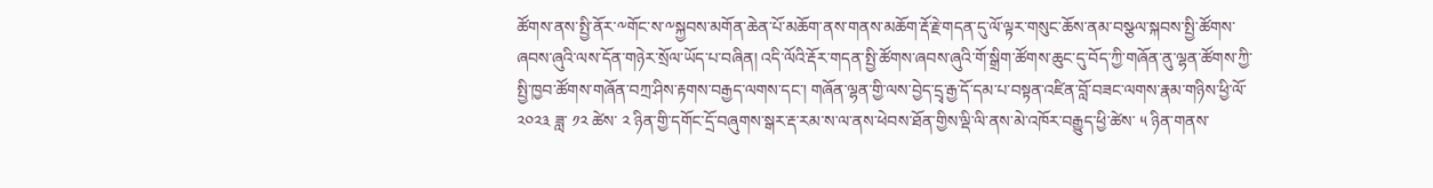ཚོགས་ནས་སྤྱི་ནོར་༸གོང་ས་༸སྐྱབས་མགོན་ཆེན་པོ་མཆོག་ནས་གནས་མཆོག་རྡོ་རྗེ་གདན་དུ་ལོ་ལྟར་གསུང་ཆོས་ནམ་བསྩལ་སྐབས་སྤྱི་ཚོགས་ཞབས་ཞུའི་ལས་དོན་གཉེར་སྲོལ་ཡོད་པ་བཞིན། འདི་ལོའི་རྡོར་གདན་སྤྱི་ཚོགས་ཞབས་ཞུའི་གོ་སྒྲིག་ཚོགས་ཆུང་དུ་བོད་ཀྱི་གཞོན་ནུ་ལྷན་ཚོགས་ཀྱི་སྤྱི་ཁྱབ་ཚོགས་གཞོན་བཀྲ་ཤིས་རྟགས་བརྒྱད་ལགས་དང་། གཞོན་ལྷན་གྱི་ལས་བྱེད་དྲྭ་རྒྱ་དོ་དམ་པ་བསྟན་འཛིན་བློ་བཟང་ལགས་རྣམ་གཉིས་ཕྱི་ལོ་ ༢༠༢༣ ཟླ་ ༡༢ ཚེས་ ༢ ཉིན་གྱི་དགོང་དྲོ་བཞུགས་སྒར་རྡ་རམ་ས་ལ་ནས་ཕེབས་ཐོན་གྱིས་ལྡི་ལི་ནས་མེ་འཁོར་བརྒྱུད་ཕྱི་ཚེས་ ༥ ཉིན་གནས་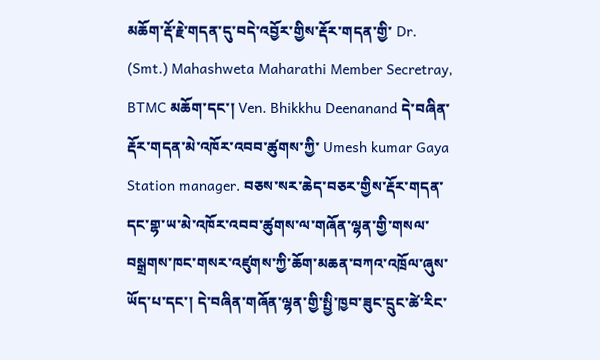མཆོག་རྡོ་རྗེ་གདན་དུ་བདེ་འབྱོར་གྱིས་རྡོར་གདན་གྱི་ Dr. (Smt.) Mahashweta Maharathi Member Secretray, BTMC མཆོག་དང་། Ven. Bhikkhu Deenanand དེ་བཞིན་རྡོར་གདན་མེ་འཁོར་འབབ་ཚུགས་ཀྱི་ Umesh kumar Gaya Station manager. བཅས་སར་ཆེད་བཅར་གྱིས་རྡོར་གདན་དང་གྷ་ཡ་མེ་འཁོར་འབབ་ཚུགས་ལ་གཞོན་ལྷན་གྱི་གསལ་བསྒྲགས་ཁང་གསར་འཛུགས་ཀྱི་ཆོག་མཆན་བཀའ་འཁྲོལ་ཞུས་ཡོད་པ་དང་། དེ་བཞིན་གཞོན་ལྷན་གྱི་སྤྱི་ཁྱབ་ཟུང་དྲུང་ཚེ་རིང་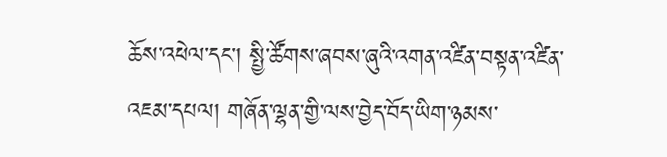ཆོས་འཕེལ་དང་། སྤྱི་ཚོགས་ཞབས་ཞུའི་འགན་འཛིན་བསྟན་འཛིན་འཇམ་དཔལ། གཞོན་ལྷན་གྱི་ལས་བྱེད་བོད་ཡིག་ཉམས་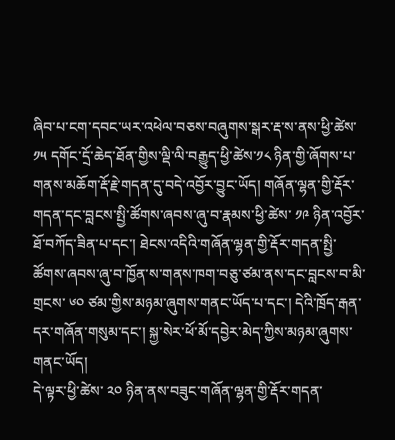ཞིབ་པ་ངག་དབང་ཡར་འཕེལ་བཅས་བཞུགས་སྒར་རྡ་ས་ནས་ཕྱི་ཚེས་ ༡༥ དགོང་དྲོ་ཆེད་ཐོན་གྱིས་ལྡི་ལི་བརྒྱུད་ཕྱི་ཚེས་༡༨ ཉིན་གྱི་ཞོགས་པ་གནས་མཆོག་རྡོ་རྗེ་གདན་དུ་བདེ་འབྱོར་བྱུང་ཡོད། གཞོན་ལྷན་གྱི་རྡོར་གདན་དང་བླངས་སྤྱི་ཚོགས་ཞབས་ཞུ་བ་རྣམས་ཕྱི་ཚེས་ ༡༩ ཉིན་འབྱོར་ཐོ་བཀོད་ཟིན་པ་དང་། ཐེངས་འདིའི་གཞོན་ལྷན་གྱི་རྡོར་གདན་སྤྱི་ཚོགས་ཞབས་ཞུ་བ་ཁྱོན་ས་གནས་ཁག་བཅུ་ཙམ་ནས་དང་བླངས་བ་མི་གྲངས་ ༦༠ ཙམ་གྱིས་མཉམ་ཞུགས་གནང་ཡོད་པ་དང་། དེའི་ཁྲོད་རྒན་དར་གཞོན་གསུམ་དང་། སྐྱ་སེར་ཕོ་མོ་དབྱེར་མེད་ཀྱིས་མཉམ་ཞུགས་གནང་ཡོད།
དེ་ལྟར་ཕྱི་ཚེས་ ༢༠ ཉིན་ནས་བཟུང་གཞོན་ལྷན་གྱི་རྡོར་གདན་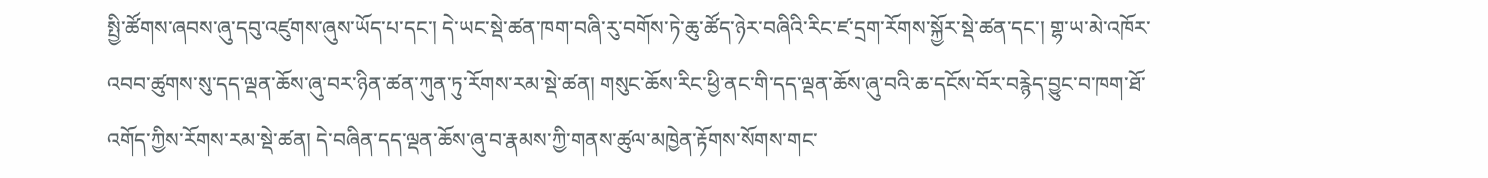སྤྱི་ཚོགས་ཞབས་ཞུ་དབུ་འཛུགས་ཞུས་ཡོད་པ་དང་། དེ་ཡང་སྡེ་ཚན་ཁག་བཞི་རུ་བགོས་ཏེ་ཆུ་ཚོད་ཉེར་བཞིའི་རིང་ཛ་དྲག་རོགས་སྐྱོར་སྡེ་ཚན་དང་། གྷ་ཡ་མེ་འཁོར་འབབ་ཚུགས་སུ་དད་ལྡན་ཆོས་ཞུ་བར་ཉིན་ཚན་ཀུན་ཏུ་རོགས་རམ་སྡེ་ཚན། གསུང་ཆོས་རིང་ཕྱི་ནང་གི་དད་ལྡན་ཆོས་ཞུ་བའི་ཆ་དངོས་བོར་བརྙེད་བྱུང་བ་ཁག་ཐོ་འགོད་ཀྱིས་རོགས་རམ་སྡེ་ཚན། དེ་བཞིན་དད་ལྡན་ཆོས་ཞུ་བ་རྣམས་ཀྱི་གནས་ཚུལ་མཁྱེན་རྟོགས་སོགས་གང་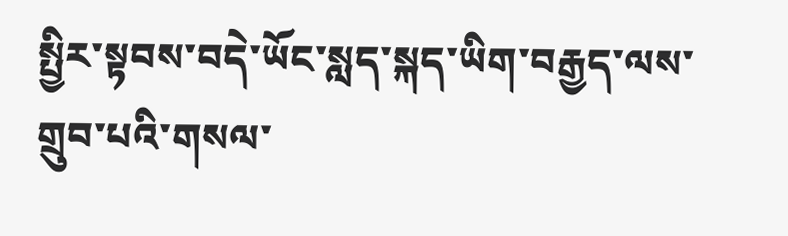སྤྱིར་སྟབས་བདེ་ཡོང་སླད་སྐད་ཡིག་བརྒྱད་ལས་གྲུབ་པའི་གསལ་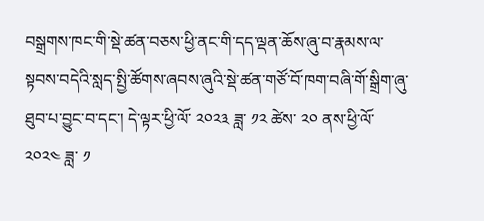བསྒྲགས་ཁང་གི་སྡེ་ཚན་བཅས་ཕྱི་ནང་གི་དད་ལྡན་ཆོས་ཞུ་བ་རྣམས་ལ་སྟབས་བདེའི་སླད་སྤྱི་ཚོགས་ཞབས་ཞུའི་སྡེ་ཚན་གཙོ་བོ་ཁག་བཞི་གོ་སྒྲིག་ཞུ་ཐུབ་པ་བྱུང་བ་དང་། དེ་ལྟར་ཕྱི་ལོ་ ༢༠༢༣ ཟླ་ ༡༢ ཚེས་ ༢༠ ནས་ཕྱི་ལོ་ ༢༠༢༤ ཟླ་ ༡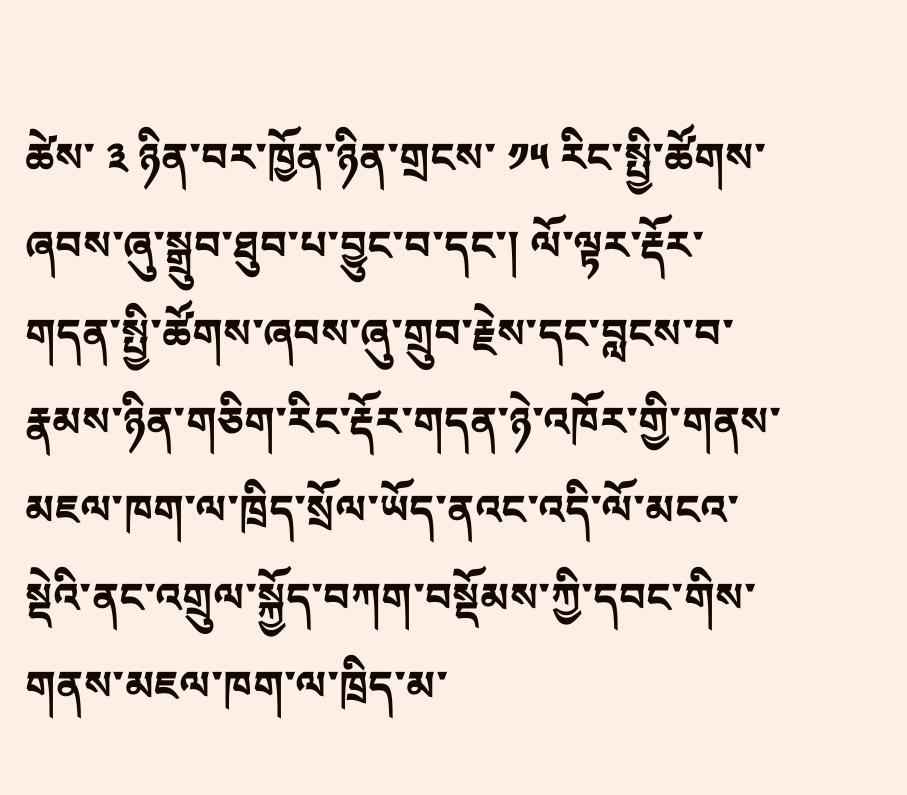ཚེས་ ༣ ཉིན་བར་ཁྱོན་ཉིན་གྲངས་ ༡༥ རིང་སྤྱི་ཚོགས་ཞབས་ཞུ་སྒྲུབ་ཐུབ་པ་བྱུང་བ་དང་། ལོ་ལྟར་རྡོར་གདན་སྤྱི་ཚོགས་ཞབས་ཞུ་གྲུབ་རྗེས་དང་བླངས་བ་རྣམས་ཉིན་གཅིག་རིང་རྡོར་གདན་ཉེ་འཁོར་གྱི་གནས་མཇལ་ཁག་ལ་ཁྲིད་སྲོལ་ཡོད་ནའང་འདི་ལོ་མངའ་སྡེའི་ནང་འགྲུལ་སྐྱོད་བཀག་བསྡོམས་ཀྱི་དབང་གིས་གནས་མཇལ་ཁག་ལ་ཁྲིད་མ་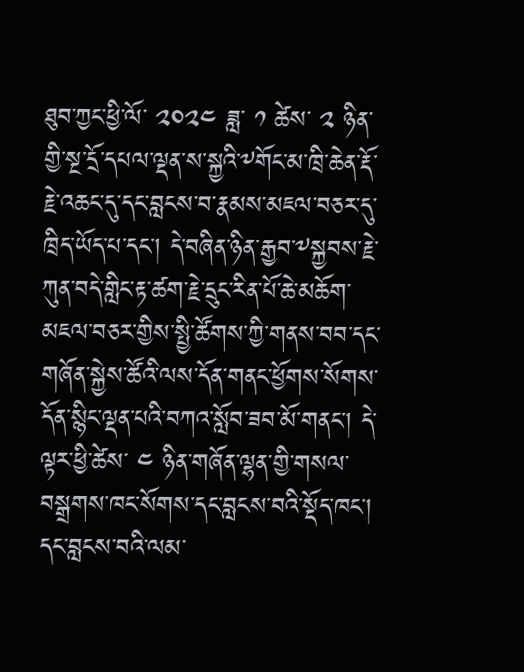ཐུབ་ཀྱང་ཕྱི་ལོ་ ༢༠༢༤ ཟླ་ ༡ ཚེས་ ༢ ཉིན་གྱི་སྔ་དྲོ་དཔལ་ལྡན་ས་སྐྱའི་༸གོང་མ་ཁྲི་ཆེན་རྡོ་རྗེ་འཆང་དུ་དང་བླངས་བ་རྣམས་མཇལ་བཅར་དུ་ཁྲིད་ཡོད་པ་དང་། དེ་བཞིན་ཉིན་རྒྱབ་༸སྐྱབས་རྗེ་ཀུན་བདེ་གླིང་རྟ་ཚག་རྗེ་དྲུང་རིན་པོ་ཆེ་མཆོག་མཇལ་བཅར་གྱིས་སྤྱི་ཚོགས་ཀྱི་གནས་བབ་དང་གཞོན་སྐྱེས་ཚོའི་ལས་དོན་གནང་ཕྱོགས་སོགས་དོན་སྙིང་ལྡན་པའི་བཀའ་སློབ་ཟབ་མོ་གནང་། དེ་ལྟར་ཕྱི་ཚེས་ ༤ ཉིན་གཞོན་ལྷན་གྱི་གསལ་བསྒྲགས་ཁང་སོགས་དང་བླངས་བའི་སྡོད་ཁང་། དང་བླངས་བའི་ལམ་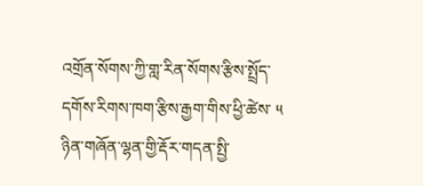འགྲོན་སོགས་ཀྱི་གླ་རིན་སོགས་རྩིས་སྤྲོད་དགོས་རིགས་ཁག་རྩིས་རྒྱག་གིས་ཕྱི་ཚེས་ ༥ ཉིན་གཞོན་ལྷན་གྱི་རྡོར་གདན་སྤྱི་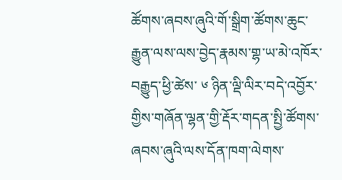ཚོགས་ཞབས་ཞུའི་གོ་སྒྲིག་ཚོགས་ཆུང་རྒྱུན་ལས་ལས་བྱེད་རྣམས་གྷ་ཡ་མེ་འཁོར་བརྒྱུད་ཕྱི་ཚེས་ ༦ ཉིན་ལྡི་ལིར་བདེ་འབྱོར་གྱིས་གཞོན་ལྷན་གྱི་རྡོར་གདན་སྤྱི་ཚོགས་ཞབས་ཞུའི་ལས་དོན་ཁག་ལེགས་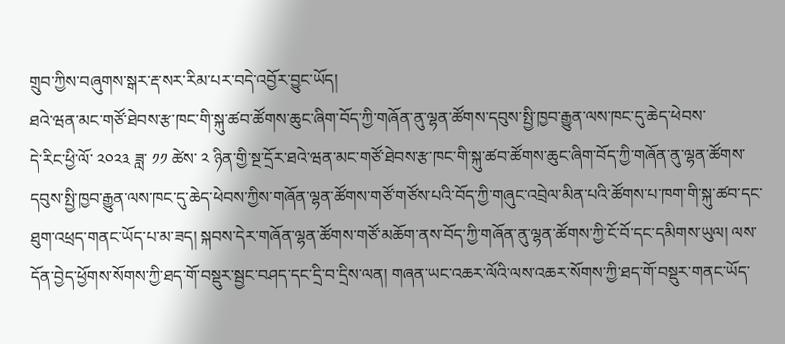གྲུབ་ཀྱིས་བཞུགས་སྒར་རྡ་སར་རིམ་པར་བདེ་འབྱོར་བྱུང་ཡོད།
ཐའེ་ཝན་མང་གཙོ་ཐེབས་རྩ་ཁང་གི་སྐུ་ཚབ་ཚོགས་ཆུང་ཞིག་བོད་ཀྱི་གཞོན་ནུ་ལྷན་ཚོགས་དབུས་སྤྱི་ཁྱབ་རྒྱུན་ལས་ཁང་དུ་ཆེད་ཕེབས་
དེ་རིང་ཕྱི་ལོ་ ༢༠༢༣ ཟླ་ ༡༡ ཚེས་ ༢ ཉིན་གྱི་སྔ་དྲོར་ཐའེ་ཝན་མང་གཙོ་ཐེབས་རྩ་ཁང་གི་སྐུ་ཚབ་ཚོགས་ཆུང་ཞིག་བོད་ཀྱི་གཞོན་ནུ་ལྷན་ཚོགས་དབུས་སྤྱི་ཁྱབ་རྒྱུན་ལས་ཁང་དུ་ཆེད་ཕེབས་ཀྱིས་གཞོན་ལྷན་ཚོགས་གཙོ་གཙོས་པའི་བོད་ཀྱི་གཞུང་འབྲེལ་མིན་པའི་ཚོགས་པ་ཁག་གི་སྐུ་ཚབ་དང་ཐུག་འཕྲད་གནང་ཡོད་པ་མ་ཟད། སྐབས་དེར་གཞོན་ལྷན་ཚོགས་གཙོ་མཆོག་ནས་བོད་ཀྱི་གཞོན་ནུ་ལྷན་ཚོགས་ཀྱི་ངོ་བོ་དང་དམིགས་ཡུལ། ལས་དོན་བྱེད་ཕྱོགས་སོགས་ཀྱི་ཐད་གོ་བསྡུར་སྦྱང་བཤད་དང་དྲི་བ་དྲིས་ལན། གཞན་ཡང་འཆར་ལོའི་ལས་འཆར་སོགས་ཀྱི་ཐད་གོ་བསྡུར་གནང་ཡོད་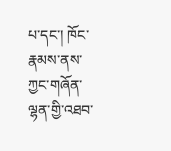པ་དང་། ཁོང་རྣམས་ནས་ཀྱང་གཞོན་ལྷན་གྱི་འཐབ་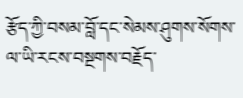རྩོད་ཀྱི་བསམ་བློ་དང་སེམས་ཤུགས་སོགས་ལ་ཡི་རངས་བསྔགས་བརྗོད་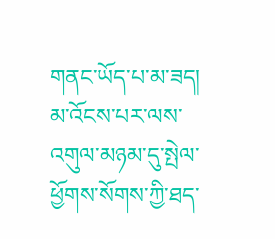གནང་ཡོད་པ་མ་ཟད། མ་འོངས་པར་ལས་འགུལ་མཉམ་དུ་སྤེལ་ཕྱོགས་སོགས་ཀྱི་ཐད་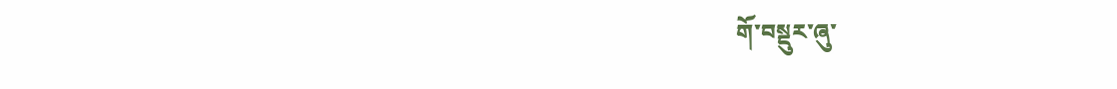གོ་བསྡུར་ཞུ་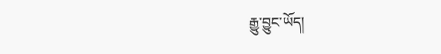རྒྱུ་བྱུང་ཡོད།